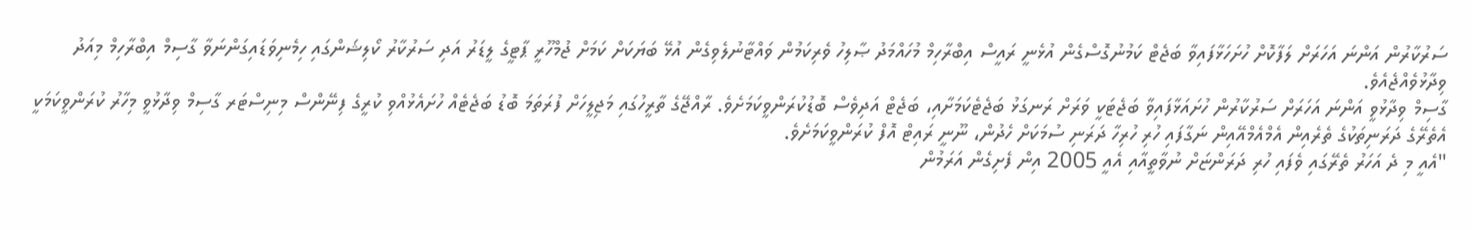ސަރުކާރުން އަންނަ އަހަރަށް ލަފާކޮށް ހުށަހަޅާފައިވާ ބަޖެޓް ކަމުނުގޮސްގެން އުޅެނީ ރައީސް އިބްރާހިމް މުހައްމަދު ޞާލިހު ވެރިކަމުން ވައްޓާނުލެވިގެން އުޅޭ ބަޔަކަށް ކަމަށް ޖުމްހޫރީ ޕާޓީގެ ލީޑަރު އަދި ސަރުކާރު ކޯލިޝަންގައި ހިމެނިވަޑައިގަންނަވާ ގާސިމް އިބްރާހިމް މިއަދު ވިދާޅުވެއްޖެއެވެ.
ގާސިމް ވިދާޅުވީ އަންނަ އަހަރަށް ސަރުކާރުން ހުށައަޅާފައިވާ ބަޖެޓަކީ ވަރަށް ރަނގަޅު ބަޖެޓެކަމަށާއި، ބަޖެޓް އަދިވެސް ބޮޑުކުރަންވީކަމަށެވެ. ރާއްޖޭގެ ތާރީހުގައި މަޖިލީހަށް ފުރަތަމަ ބޮޑު ބަޖެޓެއް ހުށައެޅުއްވި ކުރީގެ ފިނޭންސް މިނިސްޓަރ ގާސިމް ވިދާޅުވީ މިހާރު ކުރަންވީކަމަކީ އެތެރޭގެ ދަރަނިތަކުގެ ތެރެއިން އެމްއެމްއޭއިން ނަގާފައި ހުރި ހުރިހާ ދަރަނި ސުމަކަށް ހެދުން، ނޫނީ ރައިޓް އޮފް ކުރަންވީކަމަށެވެ.
"އެއީ މި ދެ އަހަރު ތެރޭގައި ވެފައި ހުރި ދަރަންޏަށް ނުވާތީއާއި އެއީ 2005 އިން ފެށިގެން އަރަމުން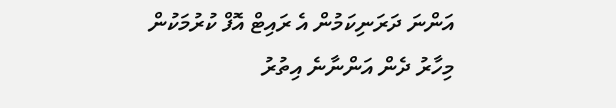އަންނަ ދަރަނިކަމުން އެ ރައިޓް އޮފް ކުރުމަކުން މިހާރު ދެން އަންނާނެ އިތުރު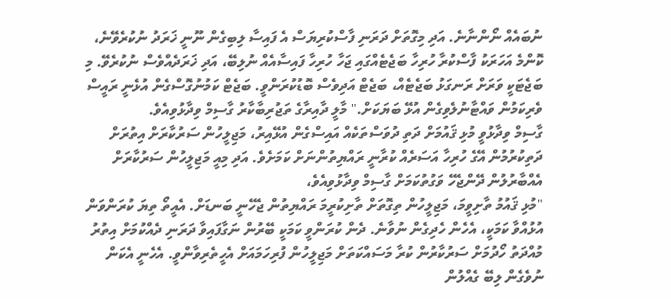ނުބައެއް ނޯންނާނެ. އަދި މިގޮތަށް ދަރަނި ފާސްކުރިޔަސް އެ ފައިސާ ލިބިގެން ނޫނީ ޚަރަދު ނުކުރެވޭނެ، ކޮންމެ އަހަރަކު ފާސްކުރާ ހުރިހާ ބަޖެޓެއްގައި ޖަހާ ހުރިހާ ފައިސާއެއް ނުލިބޭ، އަދި ޚަރަދެއްވެސް ނުކުރެވޭ. މި ބަޖެޓަކީ ވަރަށް ރަނގަޅު ބަޖެޓެއް، ބަޖެޓް އަދިވެސް ބޮޑުކުރަންވީ. ބަޖެޓް ކަމުނުގޮސްގެން އުޅެނީ ރައީސް ވެރިކަމުން ވައްޓާނުލެވިގެން އުޅޭ ބަޔަކަށް." މާލީ ދާއިރާގެ ތަޖުރިބާކާރު ގާސިމް ވިދާޅުވިއެވެ.
ގާސިމް ވިދާޅުވީ މުޅި ޤައުމަށް ދަތި ދުވަސްތަކެއް އައިސްގެން އުޅޭއިރު، މަޖިލީހުން ސަރުކާރަށް އިތުރަށް ދަތިކުރުމުން އޭގެ ހުރިހާ އަސަރެއް ކުރާނީ ރައްޔިތުންނަށް ކަމަށެވެ. އަދި މިއީ މަޖިލީހުން ސަރުކާރަށް އެއްބާރުލުން ދޭންޖެހޭ ވަގުތުކަމަށް ގާސިމް ވިދާޅުވިއެވެ،
"މުޅި ޤައުމު ތާށިވީމަ، މަޖިލީހުން ތިގޮތަށް ތާށިކުރީމަ ރައްޔިތުން ޖެހޭނީ ބަނޑަށް. އެއީތޯ ތިޔަ ކުރަންވަން އުޅުއްވާ ކަމަކީ، އެހެން ހެދިގެން ނުވާނެ. ދެން ކުރަންވީ ކަމަކީ ބޭރުން ނަގާފައިވާ ދަރަނި ދެއްކުމަށް އިތުރު މުއްދަތު ހޯދުމަށް ސަރުކާރުން ކުރާ މަސައްކަތަށް މަޖިލީހުން ފުރިހަމައަށް އެހީތެރިވާންވީ. އެހެނީ އެކަން ނުވެގެން ލިބޭ ގެއްލުން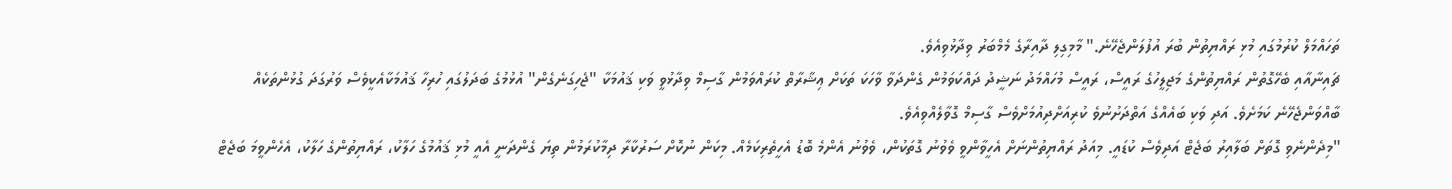ތަހައްމަލް ކުރުމުގައި މުޅި ރައްޔިތުން ބުރަ އުފުލަންޖެހޭނެ." މާމިގިލި ދާއިރާގެ މެމްބަރު ވިދާޅުވިއެވެ.
ޗައިނާއާއި ބެހޭގޮތުން ރައްޔިތުންގެ މަޖިލީހުގެ ރައީސް، ރައީސް މުހައްމަދު ނަޝީދު ދައްކަވަމުން ގެންދަވާ ވާހަކަ ތަކަށް ޢިޝާރާތް ކުރައްވަމުން ގާސިމް ވިދާޅުވީ ވަކި ޤައުމަކާ "ޖެހިގަނެގެން" އުޅުމުގެ ބަދަލުގައި ހުރިހާ ޤައުމަކާއެކީވެސް ވަރުގަދަ ގުޅުންތަކެއް ބާއްވަންޖެހޭނެ ކަމަށެވެ. އަދި ވަކި ބައެއްގެ އަތްދަށުނުވެ ކުރިއަށްދިއުމަށްވެސް ގާސިމް ގޮވާލެއްވިއެވެ.
"މިދެންނެވި ގޮތަށް ބަލާއިރު ބަޖެޓް އަދިވެސް ކުޑައީ. މިއަދު ރައްޔިތުންނަށް އެހީވާންވީ ވެވުނު ގޮތަކުން، ވެވުނު އެންމެ ބޮޑު އެހީތެރިކަމެއް. މިކަން ނުކޮށް ސަރުކާރާ ދިމާކުރަމުން ތިޔަ ގެންދަނީ އެއީ މުޅި ޤައުމުގެ ހަލާކު، ރައްޔިތުންގެ ހަލާކު، އެހެންވީމަ ބަޖެޓް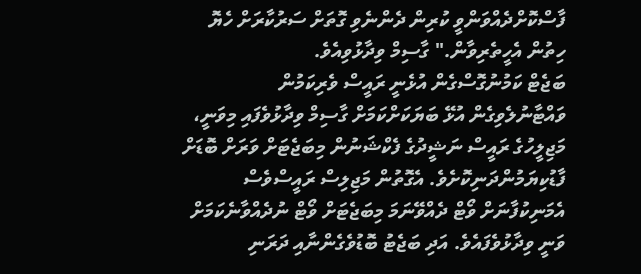ފާސްކޮށްދެއްވަންވީ ކުރިން ދެންނެވި ގޮތަށް ސަރުކާރަށް ހެޔޮ ހިތުން އެހީތެރިވާން." ގާސިމް ވިދާޅުވިއެވެ.
ބަޖެޓް ކަމުނުގޮސްގެން އުޅެނީ ރައީސް ވެރިކަމުން ވައްޓާނުލެވިގެން އުޅޭ ބަޔަކަށްކަމަށް ގާސިމް ވިދާޅުވެފައި މިވަނީ، މަޖިލީހުގެ ރައީސް ނަޝީދުގެ ފެކްޝަނުން މިބަޖެޓަށް ވަރަށް ބޮޑަށް ފާޑުކިޔަމުންދަނިކޮށެވެ. އެގޮތުން މަޖިލިސް ރައީސްވެސް އެމަނިކުފާނަށް ވޯޓް ދެއްވޭނަމަ މިބަޖެޓަށް ވޯޓް ނުދެއްވާނެކަމަށް ވަނީ ވިދާޅުވެފައެވެ. އަދި ބަޖެޓު ބޮޑުވެގެންނާއި ދަރަނި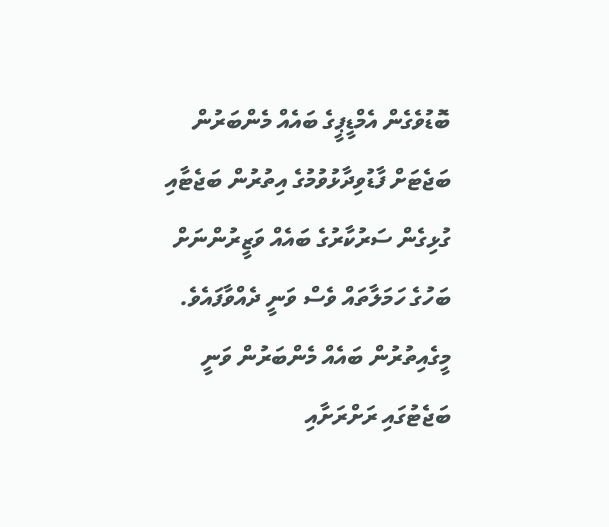ބޮޑުވެގެން އެމްޑީޕީގެ ބައެއް މެންބަރުން ބަޖެޓަށް ފާޑުވިދާޅުވުމުގެ އިތުރުން ބަޖެޓާއި ގުޅިގެން ސަރުކާރުގެ ބައެއް ވަޒީރުންނަށް ބަހުގެ ހަމަލާތައް ވެސް ވަނީ ދެއްވާފައެވެ. މީގެއިތުރުން ބައެއް މެންބަރުން ވަނީ ބަޖެޓުގައި ރަށްރަށާއި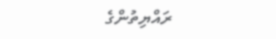ރައްޔިތުންގެ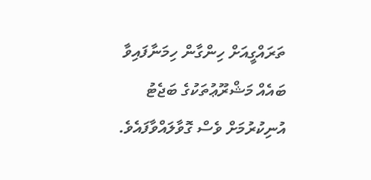ތަރައްގީއަށް ހިންގާން ހިމަނާފައިވާ ބައެއް މަޝްރޫޢުތަކުގެ ބަޖެޓު އުނިކުރުމަށް ވެސް ގޮވާލައްވާފައެވެ.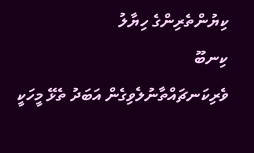ކިޔުންތެރިންގެ ހިޔާލު
ކިނބޫ
ވެރިކަނޗައްތާނުލެވިގެން އަބަދު ތެޅޭ މީހަކީ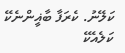ކަލޭނު. ކެރަފާ ބާޣީންނެކޭ ކަލެއެކޭ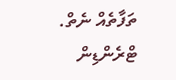ތަފާތެއް ނެތް.
ޓްރެންޑިން